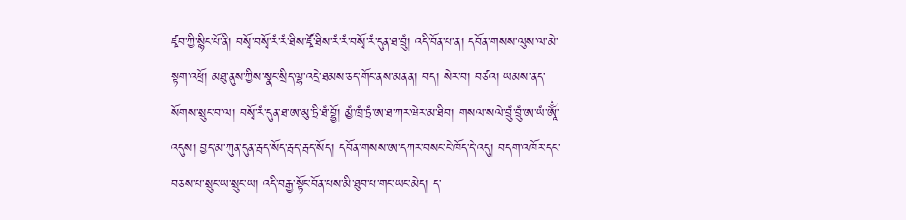ཛྭབ་ཀྱི་སྙིང་པོ་ནི། བསྭོ་བསྭོ་རཾ་རཾ་ཐིས་ཛྭོ་ཐིས་རཾ་རཾ་བསྭོ་རཾ་དུན་ཐ་བྲུཾ། འདི་བོན་པ་ན། དབོན་གསས་ལུས་ལ་མེ་སྟག་འཕྲོ། མཐུ་ནུས་ཀྱིས་སྣང་སྲིད་ལྷ་འདྲེ་ཐམས་ཅད་གོང་ནས་མནན། བད། སེར་བ། བཙའ། ཡམས་ནད་སོགས་སྲུང་བ་ལ། བསྭོ་རཾ་དུན་ཐ་ཨ་མུ་ཏྲི་ཐཾ་བྷྱོ། མྱཾ་ཁྲཾ་ཏྲཾ་ཨ་ཐ་ཀར་ཝེར་མ་ཐིབ། གསལ་སལེ་བྲུཾ་བྲུཾ་ཨ་ཡཾ་ཨཱོྃ་འདུས། བྱད་མ་ཀུན་དུན་རྦད་སོད་རྦད་རྦད་སོད། དབོན་གསས་ཨ་དཀར་བསང་ངེ་ཁོད་དེ་འདུ། བདག་འཁོར་དང་བཅས་པ་སྲུང་ཡ་སྲུང་ཡ། འདི་བརྒྱ་སྟོང་བོན་པས་མི་ཐུབ་པ་གང་ཡང་མེད། ད་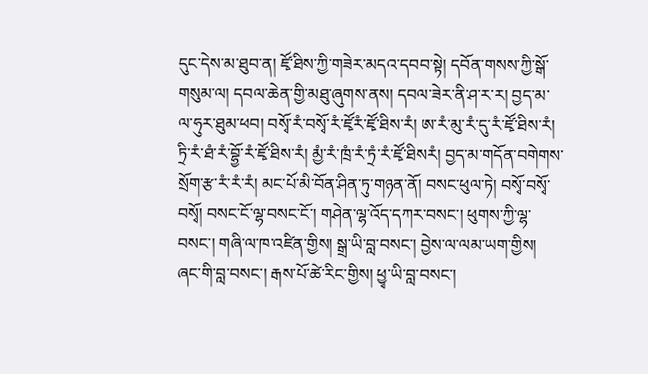དུང་དེས་མ་ཐུབ་ན། ཛྭོ་ཐིས་ཀྱི་གཟེར་མདའ་དབབ་སྟེ། དབོན་གསས་ཀྱི་སྒོ་གསུམ་ལ། དབལ་ཆེན་གྱི་མཐུ་ཞུགས་ནས། དབལ་ཟེར་ནི་ཤ་ར་ར། བྱད་མ་ལ་ཧུར་ཐུམ་ཕབ། བསྭོ་རཾ་བསྭོ་རཾ་ཛྭོརཾ་ཛྭོ་ཐིས་རཾ། ཨ་རཾ་མུ་རཾ་དུ་རཾ་ཛྭོ་ཐིས་རཾ། ཏྲི་རཾ་ཐཾ་རཾ་བྷྱོ་རཾ་ཛྭོ་ཐིས་རཾ། མྱཾ་རཾ་ཁྲཾ་རཾ་ཏྲཾ་རཾ་ཛྭོ་ཐིསརཾ། བྱད་མ་གདོན་བགེགས་སྲོག་རྩ་རཾ་རཾ་རཾ། མང་པོ་མི་བོན་ཤིན་ཏུ་གཉན་ནོ། བསང་ཕུལ་ཏེ། བསྭོ་བསྭོ་བསྭོ། བསང་ངོ་ལྷ་བསང་ངོ་། གཤེན་ལྷ་འོད་དཀར་བསང་། ཕུགས་ཀྱི་ལྷ་བསང་། གཞི་ལ་ཁ་འཛིན་གྱིས། སྒྲ་ཡི་བླ་བསང་། བྱེས་ལ་ལམ་ཡག་གྱིས། ཞང་གི་བླ་བསང་། རྒས་པོ་ཚེ་རིང་གྱིས། ཕྱྭ་ཡི་བླ་བསང་།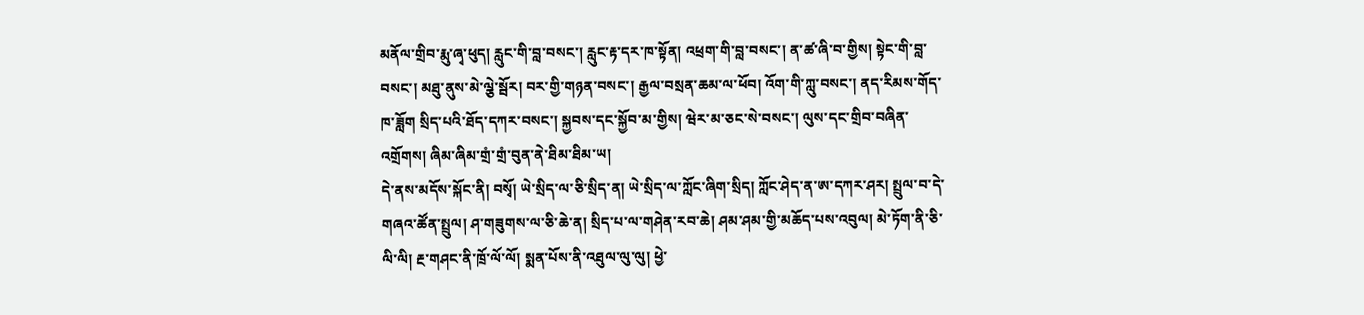མནོལ་གྲིབ་རྨུ་ཞྭ་ཕུད། རླུང་གི་བླ་བསང་། རླུང་རྟ་དར་ཁ་སྟོན། འཕྲག་གི་བླ་བསང་། ན་ཚ་ཞི་བ་གྱིས། སྟེང་གི་བླ་བསང་། མཐུ་ནུས་མེ་ལྕེ་སྦོར། བར་གྱི་གཉན་བསང་། རྒྱལ་བསྲན་ཆམ་ལ་ཕོབ། འོག་གི་ཀླུ་བསང་། ནད་རིམས་གོད་ཁ་ཟློག སྲིད་པའི་ཐོད་དཀར་བསང་། སྐྱབས་དང་སྐྱོབ་མ་གྱིས། ཝེར་མ་ཅང་སེ་བསང་། ལུས་དང་གྲིབ་བཞིན་འགྲོགས། ཞིམ་ཞིམ་གྲཾ་གྲཾ་བུན་ནེ་ཐིམ་ཐིམ་ཡ།
དེ་ནས་མདོས་སྐོང་ནི། བསྭོ། ཡེ་སྲིད་ལ་ཅི་སྲིད་ན། ཡེ་སྲིད་ལ་ཀློང་ཞིག་སྲིད། ཀློང་ཤེད་ན་ཨ་དཀར་ཤར། སྤྲུལ་བ་དེ་གཞའ་ཚོན་སྤྲུལ། ཤ་གཟུགས་ལ་ཅི་ཆེ་ན། སྲིད་པ་ལ་གཤེན་རབ་ཆེ། ཤམ་ཤམ་གྱི་མཆོད་པས་འབུལ། མེ་ཏོག་ནི་ཅི་ལི་ལི། རྔ་གཤང་ནི་ཁྲོ་ལོ་ལོ། སྨན་པོས་ནི་འཐུལ་ལུ་ལུ། ཕྱེ་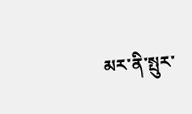མར་ནི་སྤུར་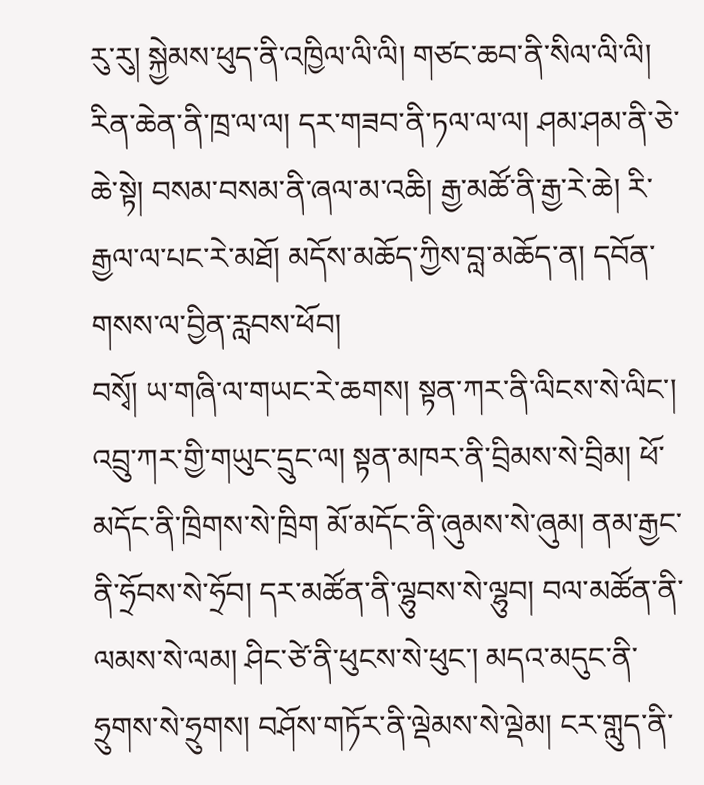རུ་རུ། སྐྱེམས་ཕུད་ནི་འཁྱིལ་ལི་ལི། གཙང་ཆབ་ནི་སིལ་ལི་ལི། རིན་ཆེན་ནི་ཁྲ་ལ་ལ། དར་གཟབ་ནི་ཏལ་ལ་ལ། ཤམ་ཤམ་ནི་ཅེ་ཆེ་སྟེ། བསམ་བསམ་ནི་ཞལ་མ་འཆི། རྒྱ་མཚོ་ནི་རྒྱ་རེ་ཆེ། རི་རྒྱལ་ལ་པང་རེ་མཐོ། མདོས་མཆོད་ཀྱིས་བླ་མཆོད་ན། དབོན་གསས་ལ་བྱིན་རླབས་ཕོབ།
བསྭོ། ཡ་གཞི་ལ་གཡང་རེ་ཆགས། སྟན་ཀར་ནི་ལིངས་སེ་ལིང་། འབྲུ་ཀར་གྱི་གཡུང་དྲུང་ལ། སྟན་མཁར་ནི་བྲིམས་སེ་བྲིམ། ཕོ་མདོང་ནི་ཁྲིགས་སེ་ཁྲིག མོ་མདོང་ནི་ཞུམས་སེ་ཞུམ། ནམ་རྒྱང་ནི་ཧྲོབས་སེ་ཧྲོབ། དར་མཚོན་ནི་ལྷུབས་སེ་ལྷུབ། བལ་མཚོན་ནི་ལམས་སེ་ལམ། ཤིང་ཙེ་ནི་ཕུངས་སེ་ཕུང་། མདའ་མདུང་ནི་ཧྲུགས་སེ་ཧྲུགས། བཤོས་གཏོར་ནི་ལྡེམས་སེ་ལྡེམ། ངར་གླུད་ནི་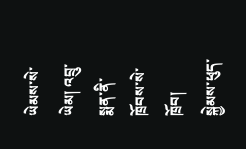ཡེམས་སེ་ཡེམ། འབྲུ་སྨན་ནི་ཁྲོབས་སེ་ཁྲོབ། སྐྱེམས་ཕུད་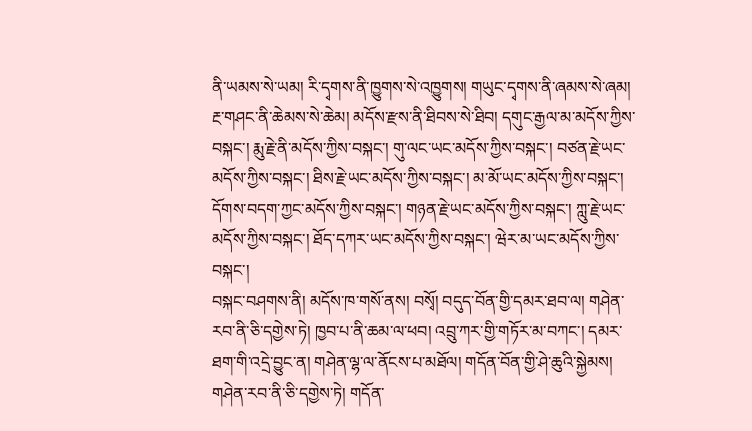ནི་ཡམས་སེ་ཡམ། རི་དྭགས་ནི་ཁྱུགས་སེ་འཁྱུགས། གཡུང་དྭགས་ནི་ཞམས་སེ་ཞམ། རྔ་གཤང་ནི་ཆེམས་སེ་ཆེམ། མདོས་རྫས་ནི་ཐིབས་སེ་ཐིབ། དགུང་རྒྱལ་མ་མདོས་ཀྱིས་བསྐང་། རྨུ་རྗེ་ནི་མདོས་ཀྱིས་བསྐང་། གུ་ལང་ཡང་མདོས་ཀྱིས་བསྐང་། བཙན་རྗེ་ཡང་མདོས་ཀྱིས་བསྐང་། ཐིས་རྗེ་ཡང་མདོས་ཀྱིས་བསྐང་། མ་མོ་ཡང་མདོས་ཀྱིས་བསྐང་། དོགས་བདག་ཀྱང་མདོས་ཀྱིས་བསྐང་། གཉན་རྗེ་ཡང་མདོས་ཀྱིས་བསྐང་། ཀླུ་རྗེ་ཡང་མདོས་ཀྱིས་བསྐང་། ཐོད་དཀར་ཡང་མདོས་ཀྱིས་བསྐང་། ཝེར་མ་ཡང་མདོས་ཀྱིས་བསྐང་།
བསྐང་བཤགས་ནི། མདོས་ཁ་གསོ་ནས། བསྭོ། བདུད་བོན་གྱི་དམར་ཐབ་ལ། གཤེན་རབ་ནི་ཅི་དགྱེས་ཏེ། ཁྱབ་པ་ནི་ཆམ་ལ་ཕབ། འབྲུ་ཀར་གྱི་གཏོར་མ་བཀང་། དམར་ཐག་གི་འདྲེ་བྱུང་ན། གཤེན་ལྷ་ལ་ནོངས་པ་མཐོལ། གདོན་བོན་གྱི་ཤེ་ཆུའི་སྐྱེམས། གཤེན་རབ་ནི་ཅི་དགྱེས་ཏེ། གདོན་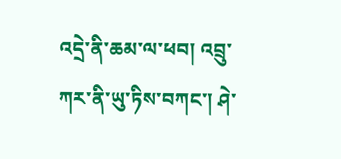འདྲེ་ནི་ཆམ་ལ་ཕབ། འབྲུ་ཀར་ནི་ཡུ་ཏིས་བཀང་། ཤེ་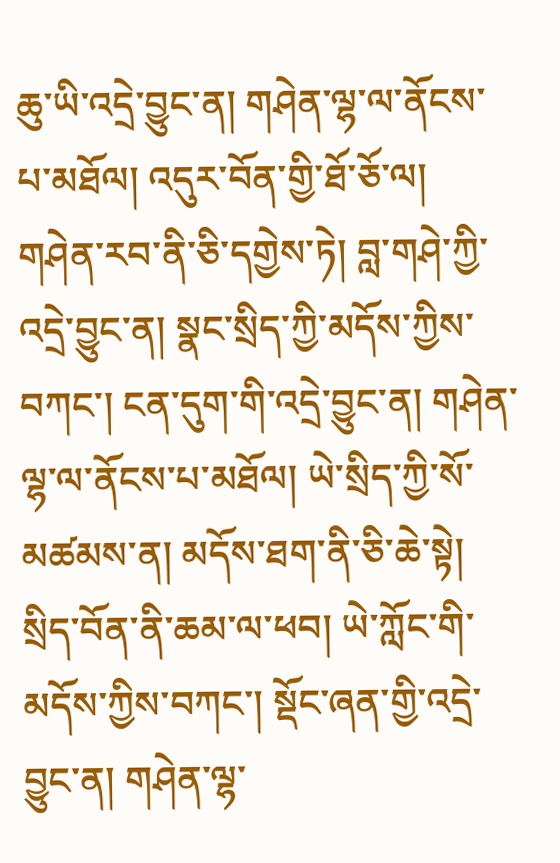ཆུ་ཡི་འདྲེ་བྱུང་ན། གཤེན་ལྷ་ལ་ནོངས་པ་མཐོལ། འདུར་བོན་གྱི་ཐོ་ཅོ་ལ། གཤེན་རབ་ནི་ཅི་དགྱེས་ཏེ། བླ་གཤེ་ཀྱི་འདྲེ་བྱུང་ན། སྣང་སྲིད་ཀྱི་མདོས་ཀྱིས་བཀང་། ངན་དུག་གི་འདྲེ་བྱུང་ན། གཤེན་ལྷ་ལ་ནོངས་པ་མཐོལ། ཡེ་སྲིད་ཀྱི་སོ་མཚམས་ན། མདོས་ཐག་ནི་ཅི་ཆེ་སྟེ། སྲིད་བོན་ནི་ཆམ་ལ་ཕབ། ཡེ་ཀློང་གི་མདོས་ཀྱིས་བཀང་། སྡོང་ཞན་གྱི་འདྲེ་བྱུང་ན། གཤེན་ལྷ་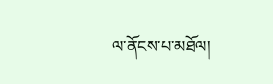ལ་ནོངས་པ་མཐོལ།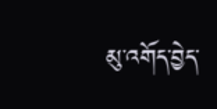མུ་འགོད་བྱེད་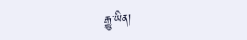རྒྱུ་ཡིན།